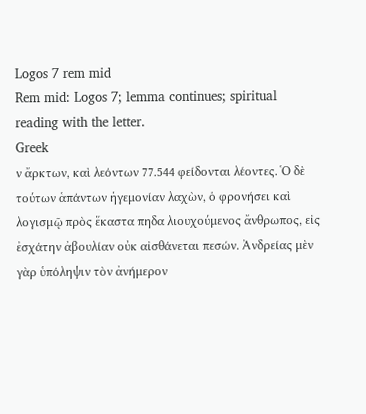Logos 7 rem mid
Rem mid: Logos 7; lemma continues; spiritual reading with the letter.
Greek
ν ἄρκτων, καὶ λεόντων 77.544 φείδονται λέοντες. Ὁ δὲ τούτων ἁπάντων ἡγεμονίαν λαχὼν, ὁ φρονήσει καὶ λογισμῷ πρὸς ἕκαστα πηδα λιουχούμενος ἄνθρωπος, εἰς ἐσχάτην ἀβουλίαν οὐκ αἰσθάνεται πεσών. Ἀνδρείας μὲν γὰρ ὑπόληψιν τὸν ἀνήμερον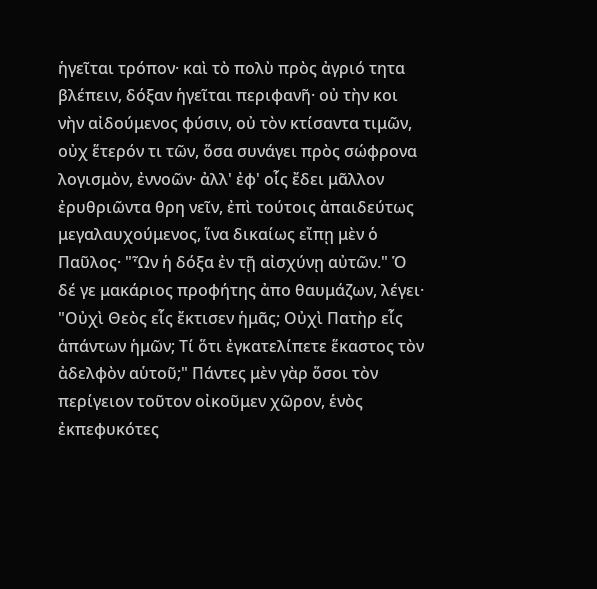ἡγεῖται τρόπον· καὶ τὸ πολὺ πρὸς ἀγριό τητα βλέπειν, δόξαν ἡγεῖται περιφανῆ· οὐ τὴν κοι νὴν αἰδούμενος φύσιν, οὐ τὸν κτίσαντα τιμῶν, οὐχ ἕτερόν τι τῶν, ὅσα συνάγει πρὸς σώφρονα λογισμὸν, ἐννοῶν· ἀλλ' ἐφ' οἷς ἔδει μᾶλλον ἐρυθριῶντα θρη νεῖν, ἐπὶ τούτοις ἀπαιδεύτως μεγαλαυχούμενος, ἵνα δικαίως εἴπῃ μὲν ὁ Παῦλος· "Ὧν ἡ δόξα ἐν τῇ αἰσχύνῃ αὐτῶν." Ὁ δέ γε μακάριος προφήτης ἀπο θαυμάζων, λέγει· "Οὐχὶ Θεὸς εἷς ἔκτισεν ἡμᾶς; Οὐχὶ Πατὴρ εἷς ἁπάντων ἡμῶν; Τί ὅτι ἐγκατελίπετε ἕκαστος τὸν ἀδελφὸν αὑτοῦ;" Πάντες μὲν γὰρ ὅσοι τὸν περίγειον τοῦτον οἰκοῦμεν χῶρον, ἑνὸς ἐκπεφυκότες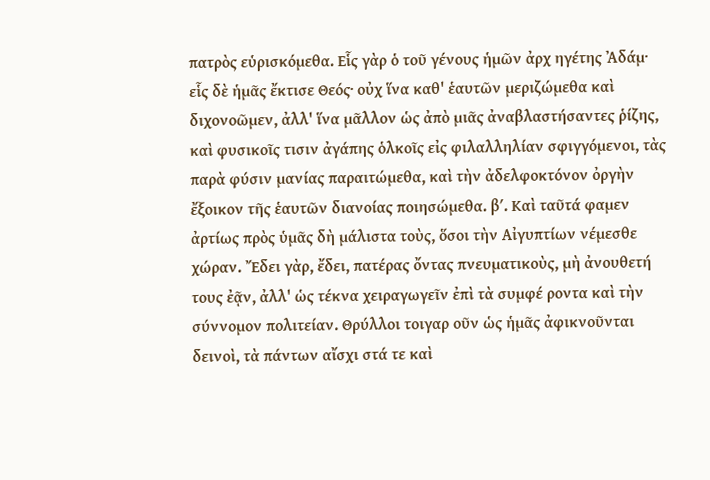πατρὸς εὑρισκόμεθα. Εἷς γὰρ ὁ τοῦ γένους ἡμῶν ἀρχ ηγέτης Ἀδάμ· εἷς δὲ ἡμᾶς ἔκτισε Θεός· οὐχ ἵνα καθ' ἑαυτῶν μεριζώμεθα καὶ διχονοῶμεν, ἀλλ' ἵνα μᾶλλον ὡς ἀπὸ μιᾶς ἀναβλαστήσαντες ῥίζης, καὶ φυσικοῖς τισιν ἀγάπης ὁλκοῖς εἰς φιλαλληλίαν σφιγγόμενοι, τὰς παρὰ φύσιν μανίας παραιτώμεθα, καὶ τὴν ἀδελφοκτόνον ὀργὴν ἔξοικον τῆς ἑαυτῶν διανοίας ποιησώμεθα. βʹ. Καὶ ταῦτά φαμεν ἀρτίως πρὸς ὑμᾶς δὴ μάλιστα τοὺς, ὅσοι τὴν Αἰγυπτίων νέμεσθε χώραν. Ἔδει γὰρ, ἔδει, πατέρας ὄντας πνευματικοὺς, μὴ ἀνουθετή τους ἐᾷν, ἀλλ' ὡς τέκνα χειραγωγεῖν ἐπὶ τὰ συμφέ ροντα καὶ τὴν σύννομον πολιτείαν. Θρύλλοι τοιγαρ οῦν ὡς ἡμᾶς ἀφικνοῦνται δεινοὶ, τὰ πάντων αἴσχι στά τε καὶ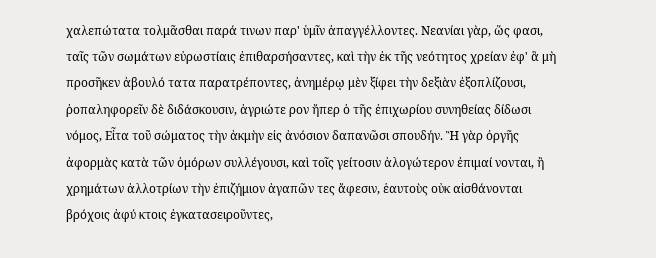χαλεπώτατα τολμᾶσθαι παρά τινων παρ' ὑμῖν ἀπαγγέλλοντες. Νεανίαι γὰρ, ὥς φασι, ταῖς τῶν σωμάτων εὐρωστίαις ἐπιθαρσήσαντες, καὶ τὴν ἐκ τῆς νεότητος χρείαν ἐφ' ἃ μὴ προσῆκεν ἀβουλό τατα παρατρέποντες, ἀνημέρῳ μὲν ξίφει τὴν δεξιὰν ἐξοπλίζουσι, ῥοπαληφορεῖν δὲ διδάσκουσιν, ἀγριώτε ρον ἤπερ ὁ τῆς ἐπιχωρίου συνηθείας δίδωσι νόμος, Εἶτα τοῦ σώματος τὴν ἀκμὴν εἰς ἀνόσιον δαπανῶσι σπουδήν. Ἢ γὰρ ὀργῆς ἀφορμὰς κατὰ τῶν ὁμόρων συλλέγουσι, καὶ τοῖς γείτοσιν ἀλογώτερον ἐπιμαί νονται, ἢ χρημάτων ἀλλοτρίων τὴν ἐπιζήμιον ἀγαπῶν τες ἄφεσιν, ἑαυτοὺς οὐκ αἰσθάνονται βρόχοις ἀφύ κτοις ἐγκατασειροῦντες,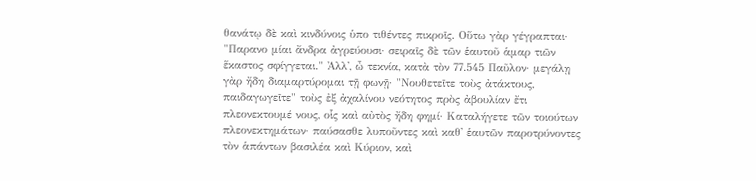θανάτῳ δὲ καὶ κινδύνοις ὑπο τιθέντες πικροῖς. Οὕτω γὰρ γέγραπται· "Παρανο μίαι ἄνδρα ἀγρεύουσι· σειραῖς δὲ τῶν ἑαυτοῦ ἁμαρ τιῶν ἕκαστος σφίγγεται." Ἀλλ', ὦ τεκνία, κατὰ τὸν 77.545 Παῦλον· μεγάλῃ γὰρ ἤδη διαμαρτύρομαι τῇ φωνῇ· "Νουθετεῖτε τοὺς ἀτάκτους, παιδαγωγεῖτε" τοὺς ἐξ ἀχαλίνου νεότητος πρὸς ἀβουλίαν ἔτι πλεονεκτουμέ νους, οἷς καὶ αὐτὸς ἤδη φημί· Καταλήγετε τῶν τοιούτων πλεονεκτημάτων· παύσασθε λυποῦντες καὶ καθ' ἑαυτῶν παροτρύνοντες τὸν ἁπάντων βασιλέα καὶ Κύριον, καὶ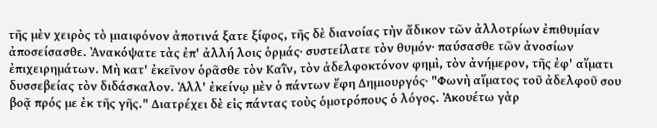τῆς μὲν χειρὸς τὸ μιαιφόνον ἀποτινά ξατε ξίφος, τῆς δὲ διανοίας τὴν ἄδικον τῶν ἀλλοτρίων ἐπιθυμίαν ἀποσείσασθε. Ἀνακόψατε τὰς ἐπ' ἀλλή λοις ὁρμάς· συστείλατε τὸν θυμόν· παύσασθε τῶν ἀνοσίων ἐπιχειρημάτων. Μὴ κατ' ἐκεῖνον ὁρᾶσθε τὸν Καῒν, τὸν ἀδελφοκτόνον φημὶ, τὸν ἀνήμερον, τῆς ἐφ' αἵματι δυσσεβείας τὸν διδάσκαλον. Ἀλλ' ἐκείνῳ μὲν ὁ πάντων ἔφη ∆ημιουργός· "Φωνὴ αἵματος τοῦ ἀδελφοῦ σου βοᾷ πρός με ἐκ τῆς γῆς." ∆ιατρέχει δὲ εἰς πάντας τοὺς ὁμοτρόπους ὁ λόγος. Ἀκουέτω γὰρ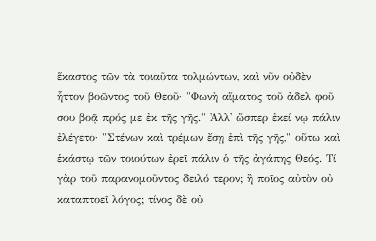ἕκαστος τῶν τὰ τοιαῦτα τολμώντων, καὶ νῦν οὐδὲν ἧττον βοῶντος τοῦ Θεοῦ· "Φωνὴ αἵματος τοῦ ἀδελ φοῦ σου βοᾷ πρός με ἐκ τῆς γῆς." Ἀλλ' ὥσπερ ἐκεί νῳ πάλιν ἐλέγετο· "Στένων καὶ τρέμων ἔσῃ ἐπὶ τῆς γῆς," οὕτω καὶ ἑκάστῳ τῶν τοιούτων ἐρεῖ πάλιν ὁ τῆς ἀγάπης Θεός. Τί γὰρ τοῦ παρανομοῦντος δειλό τερον; ἢ ποῖος αὐτὸν οὐ καταπτοεῖ λόγος; τίνος δὲ οὐ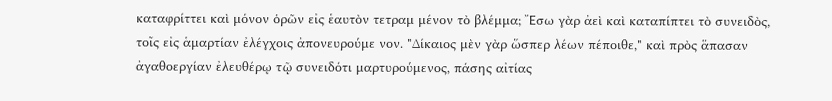καταφρίττει καὶ μόνον ὁρῶν εἰς ἑαυτὸν τετραμ μένον τὸ βλέμμα; Ἔσω γὰρ ἀεὶ καὶ καταπίπτει τὸ συνειδὸς, τοῖς εἰς ἁμαρτίαν ἐλέγχοις ἀπονευρούμε νον. "∆ίκαιος μὲν γὰρ ὥσπερ λέων πέποιθε," καὶ πρὸς ἅπασαν ἀγαθοεργίαν ἐλευθέρῳ τῷ συνειδότι μαρτυρούμενος, πάσης αἰτίας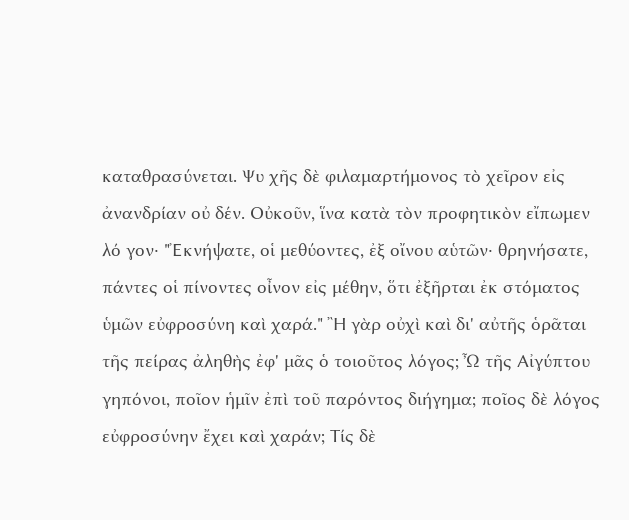καταθρασύνεται. Ψυ χῆς δὲ φιλαμαρτήμονος τὸ χεῖρον εἰς ἀνανδρίαν οὐ δέν. Οὐκοῦν, ἵνα κατὰ τὸν προφητικὸν εἴπωμεν λό γον· "Ἐκνήψατε, οἱ μεθύοντες, ἐξ οἴνου αὑτῶν· θρηνήσατε, πάντες οἱ πίνοντες οἶνον εἰς μέθην, ὅτι ἐξῆρται ἐκ στόματος ὑμῶν εὐφροσύνη καὶ χαρά." Ἢ γὰρ οὐχὶ καὶ δι' αὐτῆς ὁρᾶται τῆς πείρας ἀληθὴς ἐφ' μᾶς ὁ τοιοῦτος λόγος; Ὦ τῆς Αἰγύπτου γηπόνοι, ποῖον ἡμῖν ἐπὶ τοῦ παρόντος διήγημα; ποῖος δὲ λόγος εὐφροσύνην ἔχει καὶ χαράν; Τίς δὲ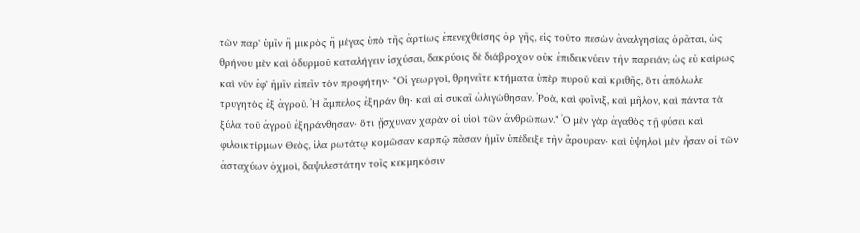τῶν παρ' ὑμῖν ἢ μικρὸς ἢ μέγας ὑπὸ τῆς ἀρτίως ἐπενεχθείσης ὀρ γῆς, εἰς τοῦτο πεσὼν ἀναλγησίας ὁρᾶται, ὡς θρήνου μὲν καὶ ὀδυρμοῦ καταλήγειν ἰσχύσαι, δακρύοις δὲ διάβροχον οὐκ ἐπιδεικνύειν τὴν παρειάν; ὡς εὐ καίρως καὶ νῦν ἐφ' ἡμῖν εἰπεῖν τὸν προφήτην· "Οἱ γεωργοὶ, θρηνεῖτε κτήματα ὑπὲρ πυροῦ καὶ κριθῆς, ὅτι ἀπόλωλε τρυγητὸς ἐξ ἀγροῦ. Ἡ ἄμπελος ἐξηράν θη· καὶ αἱ συκαῖ ὠλιγώθησαν. Ῥοὰ, καὶ φοῖνιξ, καὶ μῆλον, καὶ πάντα τὰ ξύλα τοῦ ἀγροῦ ἐξηράνθησαν· ὅτι ᾔσχυναν χαρὰν οἱ υἱοὶ τῶν ἀνθρώπων." Ὁ μὲν γὰρ ἀγαθὸς τῇ φύσει καὶ φιλοικτίρμων Θεὸς, ἱλα ρωτάτῳ κομῶσαν καρπῷ πᾶσαν ἡμῖν ὑπέδειξε τὴν ἄρουραν· καὶ ὑψηλοὶ μὲν ἦσαν οἱ τῶν ἀσταχύων ὀχμοὶ, δαψιλεστάτην τοῖς κεκμηκόσιν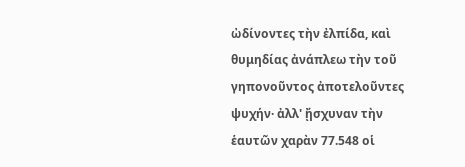ὠδίνοντες τὴν ἐλπίδα, καὶ θυμηδίας ἀνάπλεω τὴν τοῦ γηπονοῦντος ἀποτελοῦντες ψυχήν· ἀλλ' ᾔσχυναν τὴν ἑαυτῶν χαρὰν 77.548 οἱ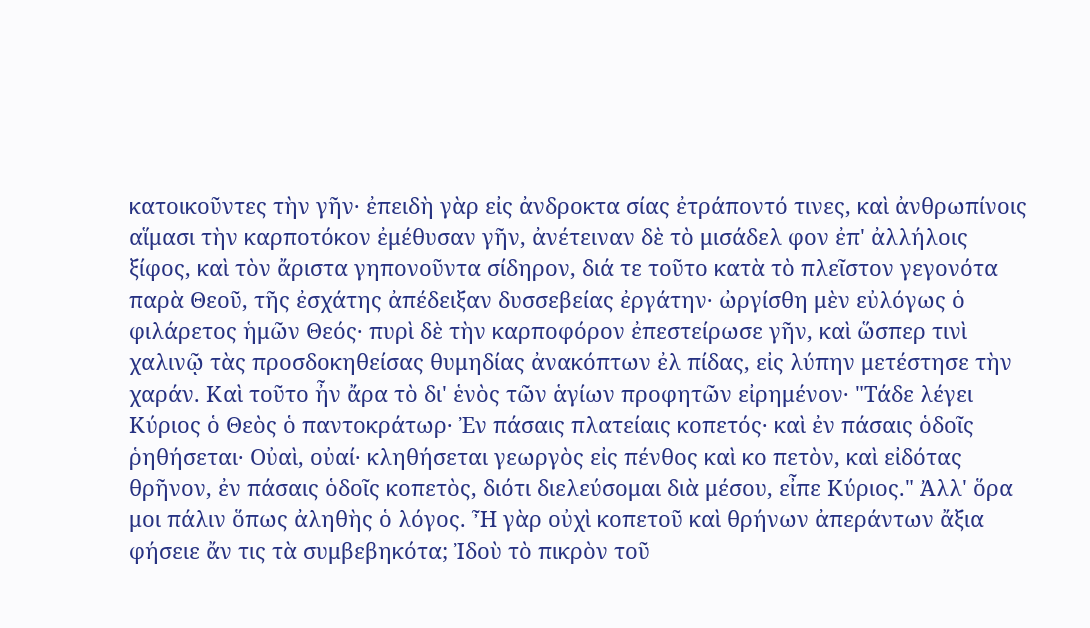κατοικοῦντες τὴν γῆν· ἐπειδὴ γὰρ εἰς ἀνδροκτα σίας ἐτράποντό τινες, καὶ ἀνθρωπίνοις αἵμασι τὴν καρποτόκον ἐμέθυσαν γῆν, ἀνέτειναν δὲ τὸ μισάδελ φον ἐπ' ἀλλήλοις ξίφος, καὶ τὸν ἄριστα γηπονοῦντα σίδηρον, διά τε τοῦτο κατὰ τὸ πλεῖστον γεγονότα παρὰ Θεοῦ, τῆς ἐσχάτης ἀπέδειξαν δυσσεβείας ἐργάτην· ὠργίσθη μὲν εὐλόγως ὁ φιλάρετος ἡμῶν Θεός· πυρὶ δὲ τὴν καρποφόρον ἐπεστείρωσε γῆν, καὶ ὥσπερ τινὶ χαλινῷ τὰς προσδοκηθείσας θυμηδίας ἀνακόπτων ἐλ πίδας, εἰς λύπην μετέστησε τὴν χαράν. Καὶ τοῦτο ἦν ἄρα τὸ δι' ἑνὸς τῶν ἁγίων προφητῶν εἰρημένον· "Τάδε λέγει Κύριος ὁ Θεὸς ὁ παντοκράτωρ· Ἐν πάσαις πλατείαις κοπετός· καὶ ἐν πάσαις ὁδοῖς ῥηθήσεται· Οὐαὶ, οὐαί· κληθήσεται γεωργὸς εἰς πένθος καὶ κο πετὸν, καὶ εἰδότας θρῆνον, ἐν πάσαις ὁδοῖς κοπετὸς, διότι διελεύσομαι διὰ μέσου, εἶπε Κύριος." Ἀλλ' ὅρα μοι πάλιν ὅπως ἀληθὴς ὁ λόγος. Ἦ γὰρ οὐχὶ κοπετοῦ καὶ θρήνων ἀπεράντων ἄξια φήσειε ἄν τις τὰ συμβεβηκότα; Ἰδοὺ τὸ πικρὸν τοῦ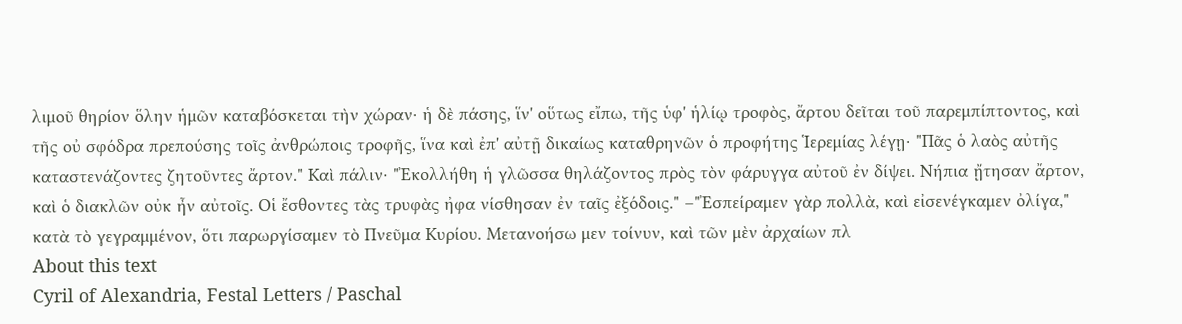λιμοῦ θηρίον ὅλην ἡμῶν καταβόσκεται τὴν χώραν· ἡ δὲ πάσης, ἵν' οὕτως εἴπω, τῆς ὑφ' ἡλίῳ τροφὸς, ἄρτου δεῖται τοῦ παρεμπίπτοντος, καὶ τῆς οὐ σφόδρα πρεπούσης τοῖς ἀνθρώποις τροφῆς, ἵνα καὶ ἐπ' αὐτῇ δικαίως καταθρηνῶν ὁ προφήτης Ἱερεμίας λέγῃ· "Πᾶς ὁ λαὸς αὐτῆς καταστενάζοντες ζητοῦντες ἄρτον." Καὶ πάλιν· "Ἐκολλήθη ἡ γλῶσσα θηλάζοντος πρὸς τὸν φάρυγγα αὐτοῦ ἐν δίψει. Νήπια ᾔτησαν ἄρτον, καὶ ὁ διακλῶν οὐκ ἦν αὐτοῖς. Οἱ ἔσθοντες τὰς τρυφὰς ἠφα νίσθησαν ἐν ταῖς ἐξόδοις." –"Ἐσπείραμεν γὰρ πολλὰ, καὶ εἰσενέγκαμεν ὀλίγα," κατὰ τὸ γεγραμμένον, ὅτι παρωργίσαμεν τὸ Πνεῦμα Κυρίου. Μετανοήσω μεν τοίνυν, καὶ τῶν μὲν ἀρχαίων πλ
About this text
Cyril of Alexandria, Festal Letters / Paschal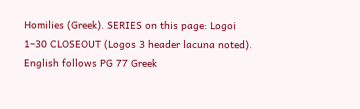Homilies (Greek). SERIES on this page: Logoi 1–30 CLOSEOUT (Logos 3 header lacuna noted).
English follows PG 77 Greek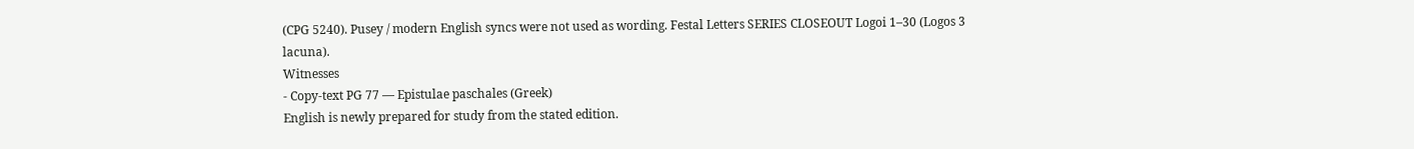(CPG 5240). Pusey / modern English syncs were not used as wording. Festal Letters SERIES CLOSEOUT Logoi 1–30 (Logos 3 lacuna).
Witnesses
- Copy-text PG 77 — Epistulae paschales (Greek)
English is newly prepared for study from the stated edition.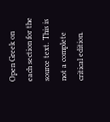Open Greek on each section for the source text. This is not a complete critical edition.